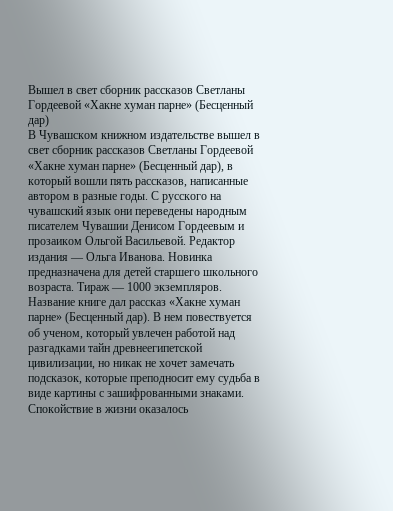Вышел в свет сборник рассказов Светланы Гордеевой «Хакне хуман парне» (Бесценный дар)
В Чувашском книжном издательстве вышел в свет сборник рассказов Светланы Гордеевой «Хакне хуман парне» (Бесценный дар), в который вошли пять рассказов, написанные автором в разные годы. С русского на чувашский язык они переведены народным писателем Чувашии Денисом Гордеевым и прозаиком Ольгой Васильевой. Редактор издания — Ольга Иванова. Новинка предназначена для детей старшего школьного возраста. Тираж — 1000 экземпляров.
Название книге дал рассказ «Хакне хуман парне» (Бесценный дар). В нем повествуется об ученом, который увлечен работой над разгадками тайн древнеегипетской цивилизации, но никак не хочет замечать подсказок, которые преподносит ему судьба в виде картины с зашифрованными знаками. Спокойствие в жизни оказалось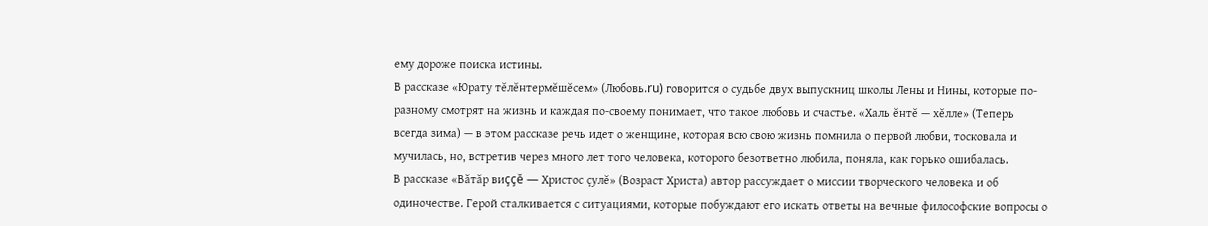ему дороже поиска истины.
В рассказе «Юрату тĕлĕнтермĕшĕсем» (Любовь.ru) говорится о судьбе двух выпускниц школы Лены и Нины, которые по-разному смотрят на жизнь и каждая по-своему понимает, что такое любовь и счастье. «Халь ĕнтĕ — хĕлле» (Теперь всегда зима) — в этом рассказе речь идет о женщине, которая всю свою жизнь помнила о первой любви, тосковала и мучилась, но, встретив через много лет того человека, которого безответно любила, поняла, как горько ошибалась.
В рассказе «Вăтăр виççĕ — Христос çулĕ» (Возраст Христа) автор рассуждает о миссии творческого человека и об одиночестве. Герой сталкивается с ситуациями, которые побуждают его искать ответы на вечные философские вопросы о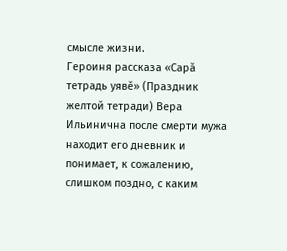смысле жизни.
Героиня рассказа «Сарă тетрадь уявĕ» (Праздник желтой тетради) Вера Ильинична после смерти мужа находит его дневник и понимает, к сожалению, слишком поздно, с каким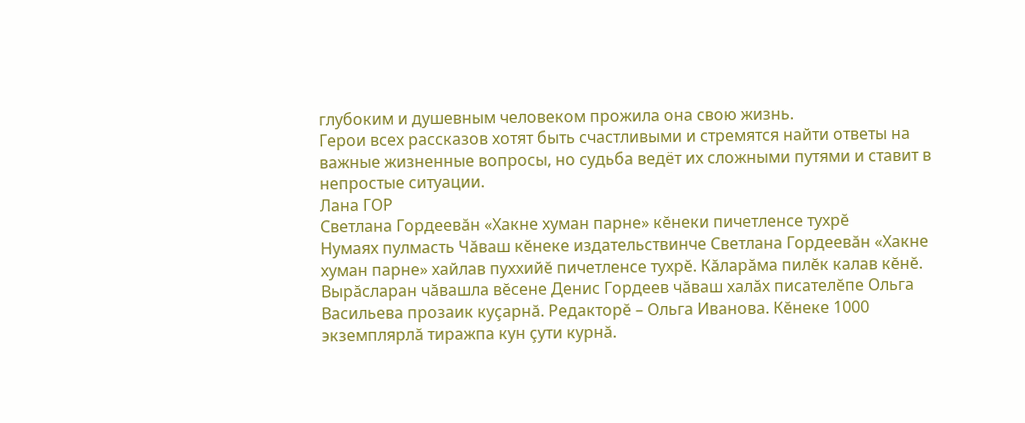глубоким и душевным человеком прожила она свою жизнь.
Герои всех рассказов хотят быть счастливыми и стремятся найти ответы на важные жизненные вопросы, но судьба ведёт их сложными путями и ставит в непростые ситуации.
Лана ГОР
Светлана Гордеевăн «Хакне хуман парне» кĕнеки пичетленсе тухрĕ
Нумаях пулмасть Чăваш кĕнеке издательствинче Светлана Гордеевăн «Хакне хуман парне» хайлав пуххийĕ пичетленсе тухрĕ. Кăларăма пилĕк калав кĕнĕ. Вырăсларан чăвашла вĕсене Денис Гордеев чăваш халăх писателĕпе Ольга Васильева прозаик куçарнă. Редакторĕ – Ольга Иванова. Кĕнеке 1000 экземплярлă тиражпа кун çути курнă.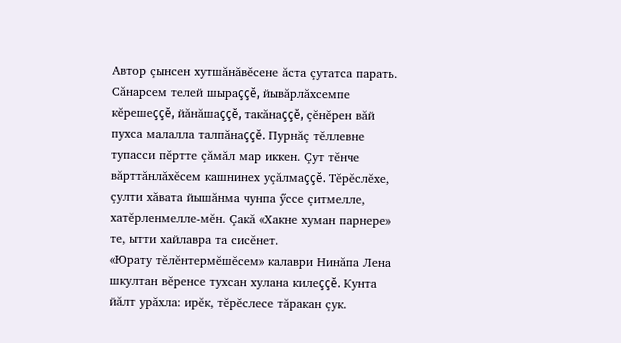Автор çынсен хутшăнăвĕсене ăста çутатса парать. Сăнарсем телей шыраççĕ, йывăрлăхсемпе кĕрешеççĕ, йăнăшаççĕ, такăнаççĕ, çĕнĕрен вăй пухса малалла талпăнаççĕ. Пурнăç тĕллевне тупасси пĕртте çăмăл мар иккен. Çут тĕнче вăрттăнлăхĕсем кашнинех уçăлмаççĕ. Тĕрĕслĕхе, çулти хăвата йышăнма чунпа ӳссе çитмелле, хатĕрленмелле-мĕн. Çакă «Хакне хуман парнере» те, ытти хайлавра та сисĕнет.
«Юрату тĕлĕнтермĕшĕсем» калаври Нинăпа Лена шкултан вĕренсе тухсан хулана килеççĕ. Кунта йăлт урăхла: ирĕк, тĕрĕслесе тăракан çук.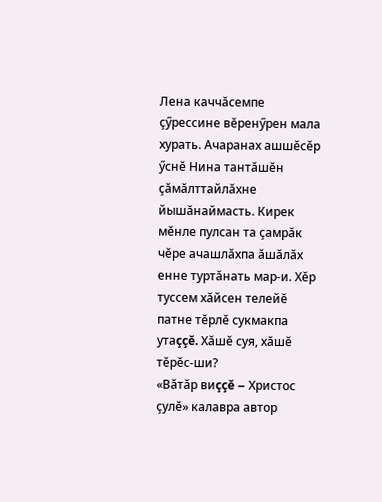Лена каччăсемпе çӳрессине вĕренӳрен мала хурать. Ачаранах ашшĕсĕр ӳснĕ Нина тантăшĕн çăмăлттайлăхне йышăнаймасть. Кирек мĕнле пулсан та çамрăк чĕре ачашлăхпа ăшăлăх енне туртăнать мар-и. Хĕр туссем хăйсен телейĕ патне тĕрлĕ сукмакпа утаççĕ. Хăшĕ суя, хăшĕ тĕрĕс-ши?
«Вăтăр виççĕ – Христос çулĕ» калавра автор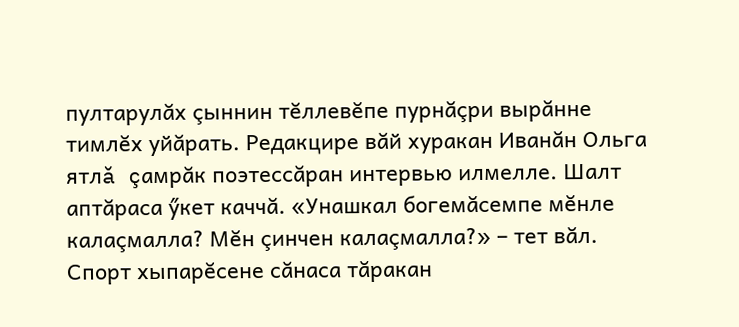пултарулăх çыннин тĕллевĕпе пурнăçри вырăнне тимлĕх уйăрать. Редакцире вăй хуракан Иванăн Ольга ятлă çамрăк поэтессăран интервью илмелле. Шалт аптăраса ӳкет каччă. «Унашкал богемăсемпе мĕнле калаçмалла? Мĕн çинчен калаçмалла?» – тет вăл. Спорт хыпарĕсене сăнаса тăракан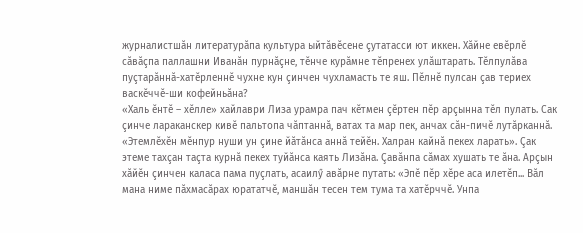журналистшăн литературăпа культура ыйтăвĕсене çутатасси ют иккен. Хăйне евĕрлĕ сăвăçпа паллашни Иванăн пурнăçне, тĕнче курăмне тĕпренех улăштарать. Тĕлпулăва пуçтарăннă-хатĕрленнĕ чухне кун çинчен чухламасть те яш. Пĕлнĕ пулсан çав териех васкĕччĕ-ши кофейньăна?
«Халь ĕнтĕ – хĕлле» хайлаври Лиза урамра пач кĕтмен çĕртен пĕр арçынна тĕл пулать. Сак çинче лараканскер кивĕ пальтопа чăптаннă, ватах та мар пек, анчах сăн-пичĕ лутăрканнă. «Этемлĕхĕн мĕнпур нуши ун çине йăтăнса аннă тейĕн. Халран кайнă пекех ларать». Çак этеме тахçан таçта курнă пекех туйăнса каять Лизăна. Çавăнпа сăмах хушать те ăна. Арçын хăйĕн çинчен каласа пама пуçлать, асаилӳ авăрне путать: «Эпĕ пĕр хĕре аса илетĕп... Вăл мана ниме пăхмасăрах юрататчĕ, маншăн тесен тем тума та хатĕрччĕ. Унпа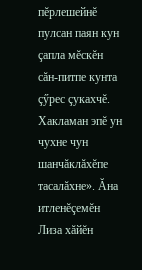пĕрлешейнĕ пулсан паян кун çапла мĕскĕн сăн-питпе кунта çӳрес çукахчĕ. Хакламан эпĕ ун чухне чун шанчăклăхĕпе тасалăхне». Ăна итленĕçемĕн Лиза хăйĕн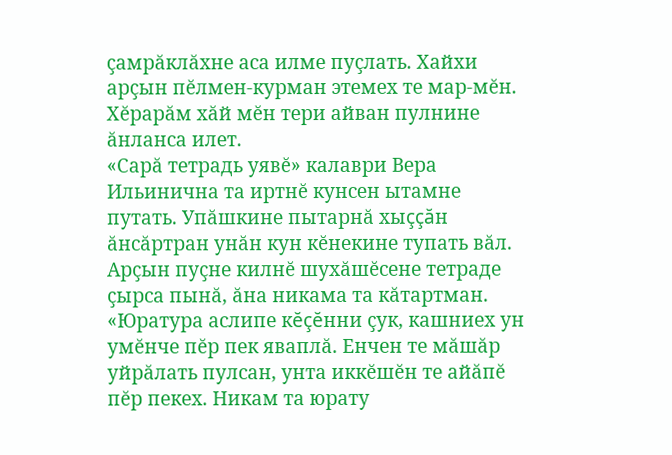çамрăклăхне аса илме пуçлать. Хайхи арçын пĕлмен-курман этемех те мар-мĕн. Хĕрарăм хăй мĕн тери айван пулнине ăнланса илет.
«Сарă тетрадь уявĕ» калаври Вера Ильинична та иртнĕ кунсен ытамне путать. Упăшкине пытарнă хыççăн ăнсăртран унăн кун кĕнекине тупать вăл. Арçын пуçне килнĕ шухăшĕсене тетраде çырса пынă, ăна никама та кăтартман. «Юратура аслипе кĕçĕнни çук, кашниех ун умĕнче пĕр пек яваплă. Енчен те мăшăр уйрăлать пулсан, унта иккĕшĕн те айăпĕ пĕр пекех. Никам та юрату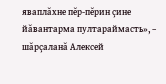яваплăхне пĕр-пĕрин çине йăвантарма пултараймасть», – шăрçаланă Алексей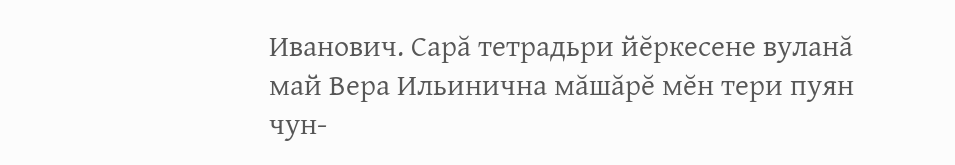Иванович. Сарă тетрадьри йĕркесене вуланă май Вера Ильинична мăшăрĕ мĕн тери пуян чун-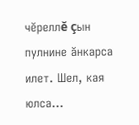чĕреллĕ çын пулнине ăнкарса илет. Шел, кая юлса...